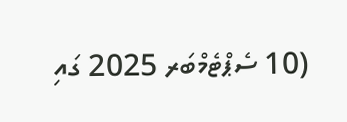(10 ސެޕްޓެމްބަރ 2025 ގައި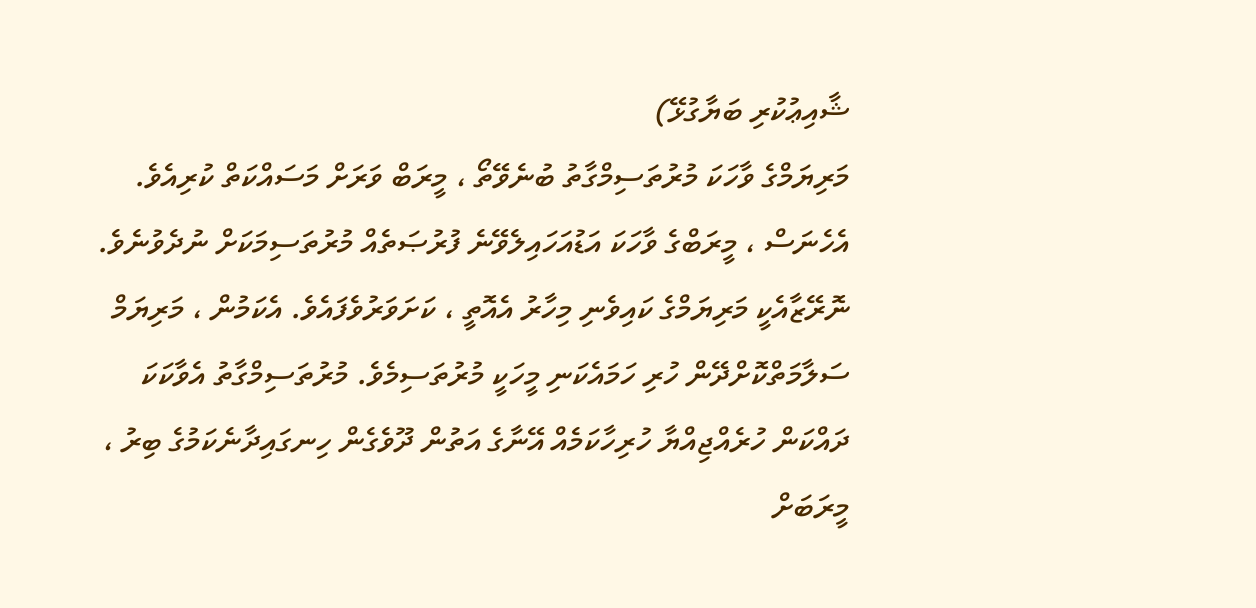ޝާއިޢުކުރި ބަޔާގުޅޭ)
މަރިޔަމްގެ ވާހަކަ މުރުތަސިމްގާތު ބުނެވޭތޯ ، މީރަބް ވަރަށް މަސައްކަތް ކުރިއެވެ. އެހެނަސް ، މީރަބްގެ ވާހަކަ އަޑުއަހައިލެވޭނެ ފުރުޞަތެއް މުރުތަސިމަކަށް ނުދެވުނެވެ. ނޮރޭޒާއެކީ މަރިޔަމްގެ ކައިވެނި މިހާރު އެއޮތީ ، ކަށަވަރުވެފައެވެ. އެކަމުން ، މަރިޔަމް ސަލާމަތްކޮށްދޭން ހުރި ހަމައެކަނި މީހަކީ މުރުތަސިމެވެ. މުރުތަސިމްގާތު އެވާކަކަ ދައްކަން ހުރެއްޖިއްޔާ ހުރިހާކަމެއް އޭނާގެ އަތުން ދޫވެގެން ހިނގައިދާނެކަމުގެ ބިރު ، މީރަބަށް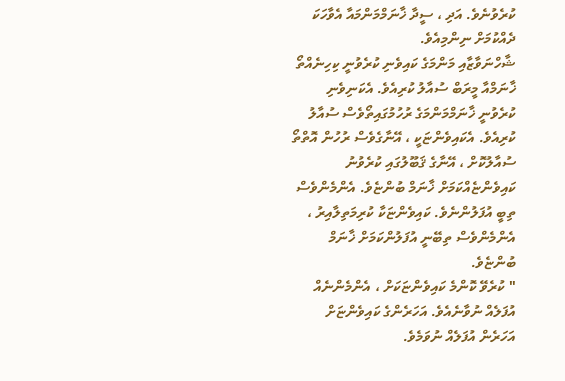ކުރެވުނެވެ. އަދި ، ސީދާ ޚާނަމްމަންމައާ އެވާހަކަ ދެއްކުމަށް ނިންމިއެވެ.
ޝާހްނަވާޒާއި މަންމަގެ ކައިވެނި ކުރެވުނީ ކިހިނެއްތޯ ޚާނަމްއާ މީރަބް ސުއާލު ކުރިއެވެ. އެކަނިވެނި ކުރެވުނީ ޚާނަމްމަންމަގެ ރުހުމުގައިތޯވެސް ސުއާލު ކުރިއެވެ. އެކައިވެންޏަކީ ، އޭނާގެވެސް ރުހުން އޮތްތޯ ސުއާލުކޮށް ، އޭނާގެ ޤަބޫލުގައި ކުރެވުނު ކައިވެންޏެއްކަމަށް ޚާނަމް ބުންޏެވެ. އެންމެންވެސް ތިބީ އުފަލުންނެވެ. ކައިވެންޏަކާ ކުރިމަތިލާއިރު ، އެންމެންވެސް ތިބޭނީ އުފަލުންކަމަށް ޚާނަމް ބުންޏެވެ.
" ކުރެވޭ ކޮންމެ ކައިވެންޏަކަށް ، އެންމެންނެއް އުފަލެއް ނުވާނެއެވެ. އަހަރެންގެ ކައިވެންޏަށް އަހަރެން އުފަލެއް ނުވަމެވެ.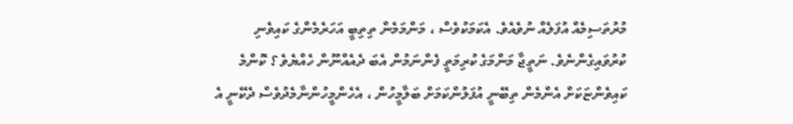މުރުތަސިމެއް އުފަލެއް ނުވެއެވެ. އެކަމަކުވެސް ، މަންމަމެން ތިތިބީ އަހަރެމެންގެ ކައިވެނި ކުރުވައިގެންނެވެ. ނަތީޖާ މަންމަގެ ކުރިމަތީ ފެންނަމުން އެބަ ދެއެއްނޫން ހެއްޔެވެ ؟ ކޮންމެ ކައިވެންޏަކަށް އެންމެން ތިބޭނީ އުފަލުންކަމަށް ބަލާމީހުން ، އެހެންމީހުންނާމެދުވެސް ދެކޭނީ އެ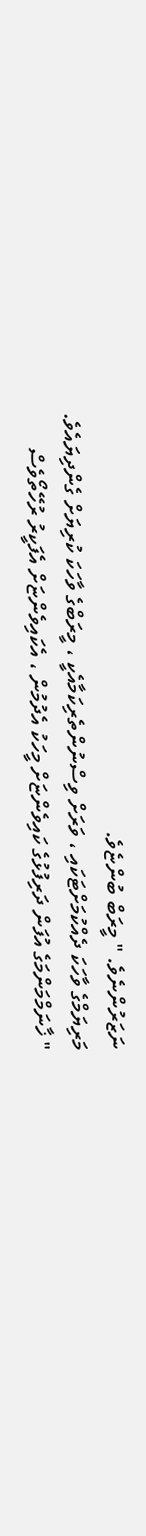ނަޒަރުންނެވެ. " މީރަބް ބުންޏެވެ.
މަރިޔަމްގެ ވާހަކަ ދެއްކުމަށްޓަކައި ، ވަރަށް ވިސްނުންތެރިކަމާއެކީ ، މީރަބްގެ ވާހަކަ ކުރިޔަށް ގެންދިޔައެވެ.
" ޚާނަމްމަންމަގެ އުފަން ދަރިފުޅުގެ ކައިވެންޏަށް މީހަކު އެދުމުން ، އެކައިވެންޏަށް އެފަކީރު ރުހޭތޯވެސް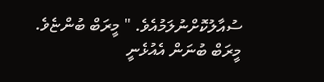ސުއާލުކޮށްނުލަމުއެވެ. " މީރަބް ބުންޏެވެ.
މީރަބް ބުނަން އެއުޅެނީ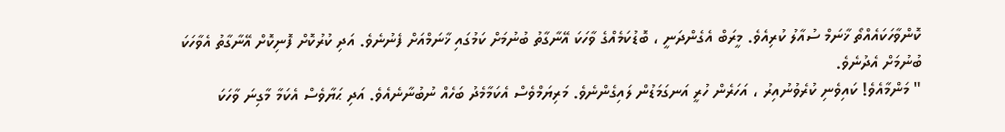ކޮންވާހަކައެއްތޯ ޚާނަމް ސުއާލު ކުރިއެވެ. މީރަބް އެގެންދަނީ ، ބޮޑުކަމެއްގެ ވާހަކަ އޭނާގާތު ބުނުމަށް ކަމުގައި ޚާނަމްއަށް ފެނުނެވެ. އަދި ކުރުކޮށް ފޮނިކޮށް އޭނާގާތު އެވާހަކަ ބުނުމަށް އެދުނެވެ.
" މަންމާއެވެ! ކައިވެނި ކުރެވުނުއިރު ، އަހަރެން ހުރީ އަނގަމަޑުން ލައިގެންނެވެ. މަރިޔަމްވެސް އެކަމާމެދު ބަހެއް ނުބުނާނެއެވެ. އަދި ޙަޔާވެސް އެކަމާ މާގިނަ ވާހަކަ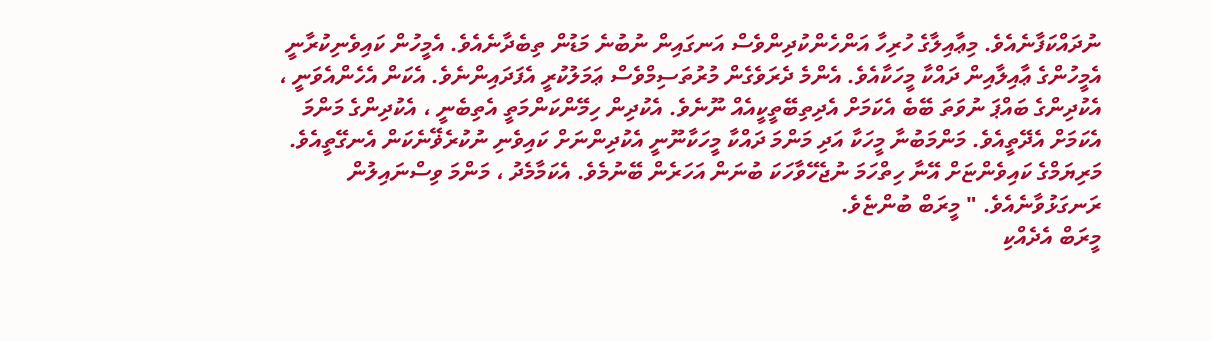ނުދައްކަފާނެއެވެ. މިޢާއިލާގެ ހުރިހާ އަންހެންކުދިންވެސް އަނގައިން ނުބުނެ މަޑުން ތިބެދާނެއެވެ. އެމީހުން ކައިވެނިކުރާނީ އެމީހުންގެ ޢާއިލާއިން ދައްކާ މީހަކާއެވެ. އެންމެ ދެރަވެގެން މުރުތަސިމްވެސް ޢަމަލުކުރީ އެފަދައިންނެވެ. އެކަން އެހެންއެވަނީ ، އެކުދިންގެ ބައްޕަ ނުވަތަ ބޭބެ އެކަމަށް އެދިތިބޭތީކީއެއް ނޫނެވެ. އެކުދިން ހިމޭންކަންމަތީ އެތިބެނީ ، އެކުދިންގެ މަންމަ އެކަމަށް އެދޭތީއެވެ. މަންމަބުނާ މީހަކާ އަދި މަންމަ ދައްކާ މީހަކާނޫނީ އެކުދިންނަށް ކައިވެނި ނުކުރެޥޭނެކަން އެނގޭތީއެވެ. މަރިޔަމްގެ ކައިވެންޏަށް އޭނާ ހިތްހަމަ ނުޖެހޭވާހަކަ ބުނަން އަހަރެން ބޭނުމެވެ. އެކަމާމެދު ، މަންމަ ވިސްނައިލުން ރަނގަޅުވާނެއެވެ. " މީރަބް ބުންޏެވެ.
މީރަބް އެދެއްކި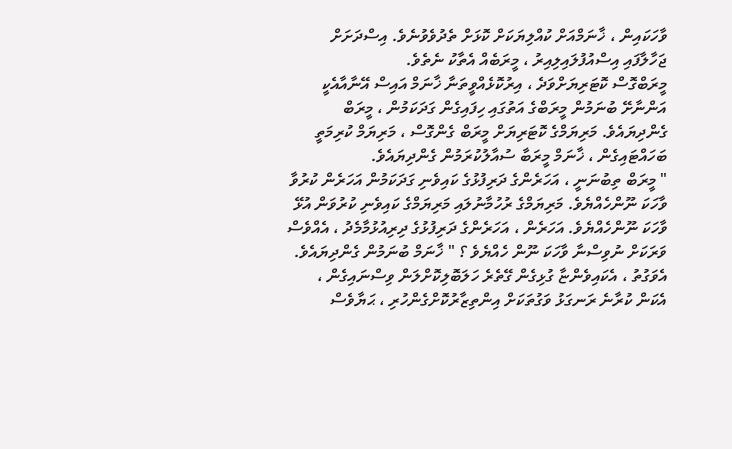ވާހަކައިން ، ޚާނަމްއަށް ކުއްލިޔަކަށް ކޮޅަށް ތެދުވެވުނެވެ. އިސްދަށަށް ޖަހާލާފައި އިސްއުފުލައިލިއިރު ، މީރަބެއް އެތާކު ނެތެވެ.
މީރަބްގޮސް ކޮޓަރިޔަށްވަދެ ، އިރުކޮޅެއްވީތަނާ ޚާނަމް އައިސް އޭނާއާއެކީ އަންނާށޭ ބުނަމުން މީރަބްގެ އަތުގައި ހިފައިގެން ގަދަކަމުން ، މީރަބް ގެންދިޔައެވެ. މަރިޔަމްގެ ކޮޓަރިޔަށް މީރަބް ގެންގޮސް ، މަރިޔަމް ކުރިމަތީ ބަހައްޓައިގެން ، ޚާނަމް މީރަބާ ސުއާލުކުރަމުން ގެންދިޔައެވެ.
" މީރަބް ތިބުނަނީ ، އަހަރެންގެ ދަރިފުޅުގެ ކައިވެނި ގަދަކަމުން އަހަރެން ކުރުވާ ވާހަކަ ނޫންހެއްޔެވެ. މަރިޔަމްގެ ރުހުމާނުލައި މަރިޔަމްގެ ކައިވެނި ކުރުވަން އުޅޭ ވާހަކަ ނޫންހެއްޔެވެ. އަހަރެން ، އަހަރެންގެ ދަރިފުޅުގެ ދިރިއުޅުމާމެދު ، އެއްވެސް ވަރަކަށް ނުވިސްނާ ވާހަކަ ނޫން ހެއްޔެވެ ؟ " ޚާނަމް ބުނަމުން ގެންދިޔައެވެ.
އެވަގުތު ، އެކައިވެންޏާ ގުޅިގެން ގޭތެރެ ހަލަބޮލިކޮށްލަން ވިސްނައިގެން ، އެކަން ކުރާނެ ރަނގަޅު ވަގުތަކަށް އިންތިޒާރުކޮށްގެންހުރި ، ޙަޔާވެސް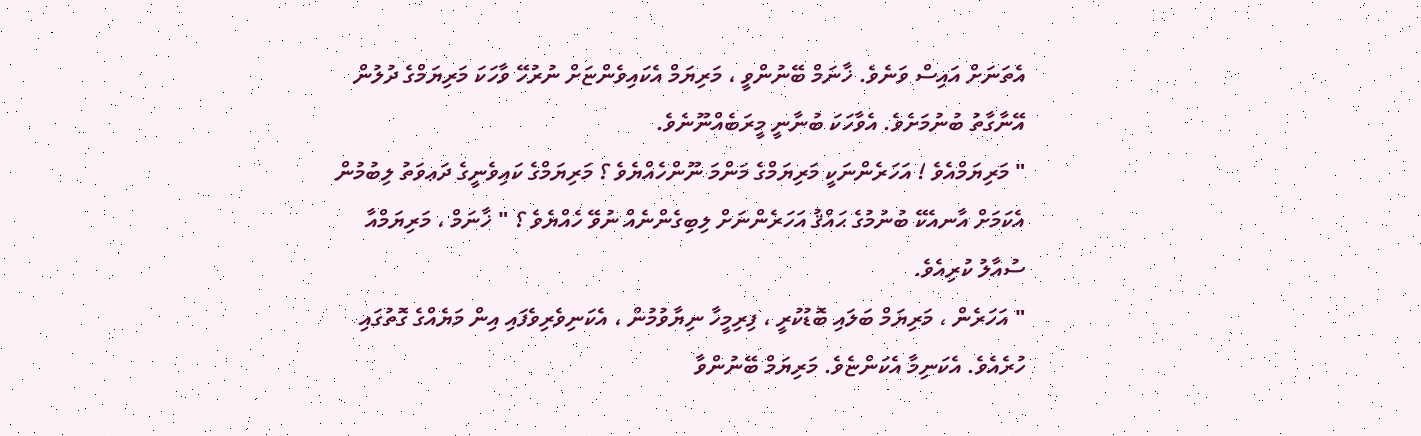އެތަނަށް އައިސް ވަނެވެ. ޚާނަމް ބޭނުންވީ ، މަރިޔަމް އެކައިވެންޏަށް ނުރުހޭ ވާހަކަ މަރިޔަމްގެ ދުލުން އޭނާގާތު ބުނުމަށެވެ. އެވާހަކަ ބުނާނީ މީރަބެއްނޫނެވެ.
" މަރިޔަމްއެވެ ! އަހަރެންނަކީ މަރިޔަމްގެ މަންމަ ނޫންހެއްޔެވެ ؟ މަރިޔަމްގެ ކައިވެނީގެ ދަޢވަތު ލިބުމުން އެކަމަށް އާނއެކޭ ބުނުމުގެ ޙައްޤު އަހަރެންނަށް ލިބިގެންނެއް ނުވޭ ހެއްޔެވެ ؟ " ޚާނަމް ، މަރިޔަމްއާ ސުއާލު ކުރިއެވެ.
" އަހަރެން ، މަރިޔަމް ބަލައި ބޮޑުކުރީ ، ފިރިމީހާ ނިޔާވުމުން ، އެކަނިވެރިވެފައި އިން މަޔެއްގެ ގޮތުގައި ހުރެއެވެ. އެކަނިމާ އެކަންޏެވެ. މަރިޔަމް ބޭނުންވާ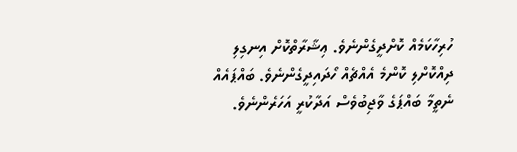ހުރިހާކަމެއް ކޮށްދީގެންނެވެ. ޢިޝާރާތްކޮށް އިނގިލި ދިއްކޮށްލި ކޮންމެ އެއްޗެއް ހޯދައިދީގެންނެވެ. ބައްޕައެއް ނެތީމާ ބައްޕަގެ ވާޖިބުވެސް އަދާކުރީ އަހަރެންނެވެ.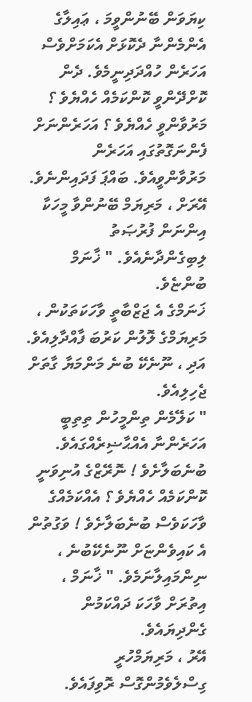ކިޔަވަން ބޭނުންވީމަ ، ޢައިލާގެ އެންމެންނާ ދެކޮޅަށް އެކަމަށްވެސް އަހަރެން ހުއްދަދިނީމެވެ. ދެން ކޮށްދޭންވީ ކޮންކަމެއް ހެއްޔެވެ ؟ މަރުވާންވީ ހެއްޔެވެ ؟ އަހަރެންނަށް ފެންނަގޮތުގައި އަހަރެން މަރުވާންވީއެވެ. ބައްޕަ ފަދައިންނެވެ. އޭރަށް ، މަރިޔަމް ބޭނުންވާ މީހަކާ އިންނަން ފުރުޞަތު ލިބިގެންދާނެއެވެ. " ޚާނަމް ބުންޏެވެ.
ޚަނަމްގެ އެ ޖަޒްބާތީ ވާހަކަތަކުން ، މަރިޔަމްގެ ލޮލުން ކަރުބަ ފާއްދާލިއެވެ. އަދި ، ނޫނެކޭ ބުނެ މަންމަޔާ ގާތަށް ޖެހިލިއެވެ.
" ކަލޭމެން ތިންމީހުން ތިތިބީ އަހަރެންނާ އެއްޙާޟިރެއްގައެވެ. ބުނެބަލާށެވެ ! ނޮރޭޒްގެ އުނިވަނީ ކޮންކަމެއް ހެއްޔެވެ ؟ އެއްކަމެއްގެ ވާހަކަވެސް ބުނެބަލާށެވެ ! ވަގުތުން އެ ކައިވެންޏަށް ނޫނެކޭބުނެ ، ނިންމައިލާނަމެވެ. " ޚާނަމް ، އިތުރަށް ވާހަކަ ދައްކަމުން ގެންދިޔައެވެ.
އޭރު ، މަރިޔަމްހުރީ ގިސްލެވެމުންގޮސް ރޮވިފައެވެ.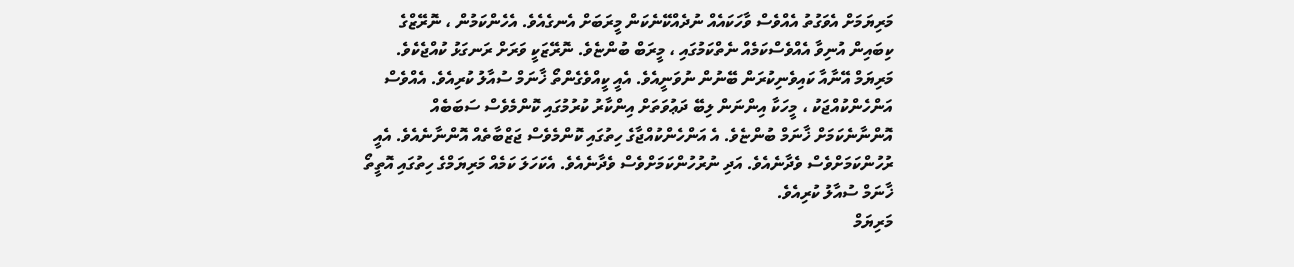މަރިޔަމަށް އެވަގުތު އެއްވެސް ވާހަކައެއް ނުދެއްކޭނެކަން މީރަބަށް އެނގެއެވެ. އެހެންކަމުން ، ނޮރޭޒްގެ ކިބައިން އުނިވާ އެއްވެސްކަމެއް ނެތްކަމުގައި ، މީރަބް ބުންޏެވެ. ނޮރޭޒަކީ ވަރަށް ރަނގަޅު ކުއްޖެކެވެ. މަރިޔަމް އޭނާއާ ކައިވެނިކުރަން ބޭނުން ނުވަނީއެވެ. އެއީ ކީއްވެގެންތޯ ޚާނަމް ސުއާލު ކުރިއެވެ. އެއްވެސް އަންހެންކުއްޖަކު ، މީހަކާ އިންނަން ލިބޭ ދަޢުވަތަށް އިންކާރު ކުރުމުގައި ކޮންމެވެސް ސަބަބެއް އޮންނާނެކަމަށް ޚާނަމް ބުންޏެވެ. އެ އަންހެންކުއްޖާގެ ހިތުގައި ކޮންމެވެސް ޖަޒްބާތެއް އޮންނާނެއެވެ. އެއީ ރުހުންކަމަށްވެސް ވެދާނެއެވެ. އަދި ނުރުހުންކަމަށްވެސް ވެދާނެއެވެ. އެކަހަލަ ކަމެއް މަރިޔަމްގެ ހިތުގައި އޮތީތޯ ޚާނަމް ސުއާލު ކުރިއެވެ.
މަރިޔަމް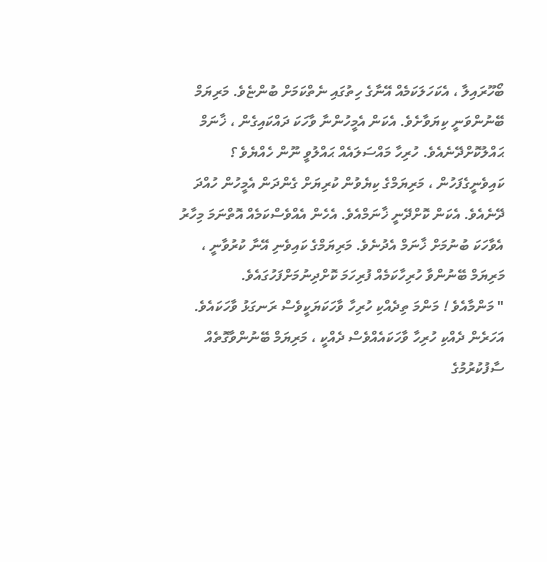ބޯހޫރައިލާ ، އެކަހަލަކަމެއް އޭނާގެ ހިތުގައި ނެތްކަމަށް ބުންޏެވެ. މަރިޔަމް ބޭނުންވަނީ ކިޔަވާށެވެ. އެކަން އެމީހުންނާ ވާހަކަ ދައްކައިގެން ، ޚާނަމް ޙައްލުކޮށްދޭނެއެވެ. ހުރިހާ މައްސަލައެއް ޙައްލުވީ ނޫން ހެއްޔެވެ ؟ ކައިވެނީގެފަހުން ، މަރިޔަމްގެ ކިޔެވުން ކުރިޔަށް ގެންދަން އެމީހުން ހުއްދަ ދޭނެއެވެ. އެކަން ކޮށްދޭނީ ޚާނަމްއެވެ. އެހެން އެއްވެސްކަމެއް އޮތްނަމަ މިހާރު އެވާހަކަ ބުނުމަށް ޚާނަމް އެދުނެވެ. މަރިޔަމްގެ ކައިވެނި އޭނާ ކުރުވާނީ ، މަރިޔަމް ބޭނުންވާ ހުރިހާކަމެއް ފުރިހަމަ ކޮށްދިނުމަށްފަހުގައެވެ.
" މަންމާއެވެ ! މަންމަ ތިދެއްކި ހުރިހާ ވާހަކަޔަކީވެސް ރަނގަޅު ވާހަކައެވެ. އަހަރެން ދެއްކި ހުރިހާ ވާހަކައެއްވެސް ދެއްކީ ، މަރިޔަމް ބޭނުންވާގޮތެއް ސާފުކުރުމުގެ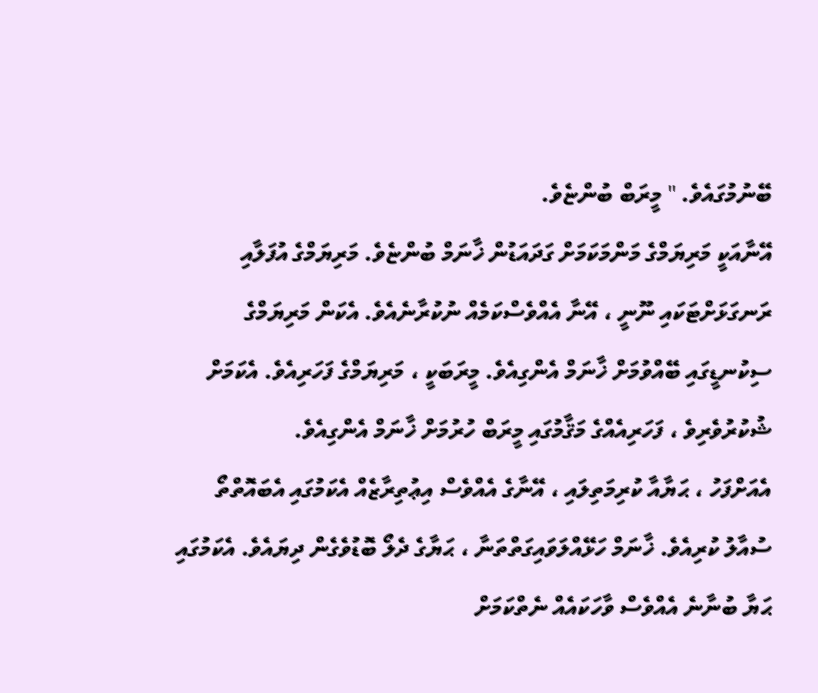ބޭނުމުގައެވެ. " މީރަބް ބުންޏެވެ.
އޭނާއަކީ މަރިޔަމްގެ މަންމަކަމަށް ގަދައަޑުން ޚާނަމް ބުންޏެވެ. މަރިޔަމްގެ އުފަލާއި ރަނގަޅަށްޓަކައި ނޫނީ ، އޭނާ އެއްވެސްކަމެއް ނުކުރާނެއެވެ. އެކަން މަރިޔަމްގެ ސިކުނޑީގައި ބޭއްވުމަށް ޚާނަމް އެންގިއެވެ. މީރަބަކީ ، މަރިޔަމްގެ ފަހަރިއެވެ. އެކަމަށް ޝުކުރުވެރިވެ ، ފަހަރިއެއްގެ މަޤާމުގައި މީރަބް ހުރުމަށް ޚާނަމް އެންގިއެވެ.
އެއަށްފަހު ، ޙަޔާއާ ކުރިމަތިލައި ، އޭނާގެ އެއްވެސް އިޢުތިރާޒެއް އެކަމުގައި އެބައޮތްތޯ ސުއާލު ކުރިއެވެ. ޚާނަމް ހަޅޭއްލަވައިގަތްތަނާ ، ޙަޔާގެ ދެލޯ ބޮޑުވެގެން ދިޔައެވެ. އެކަމުގައި ޙަޔާ ބުނާނެ އެއްވެސް ވާހަކައެއް ނެތްކަމަށް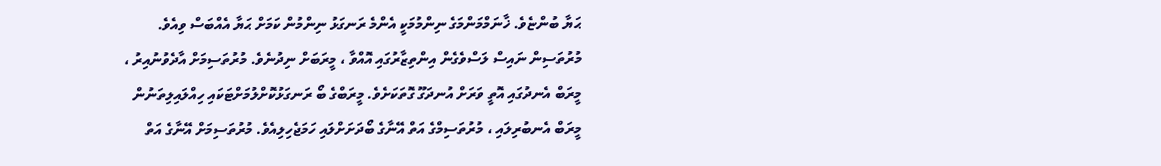ޙަޔާ ބުންޏެވެ. ޚާނަމްމަންމަގެ ނިންމުމަކީ އެންމެ ރަނގަޅު ނިންމުން ކަމަށް ޙަޔާ އެއްބަސް ވިއެވެ.
މުރުތަސިން ނައިސް ލަސްވެގެން އިންތިޒާރުގައި އޮއްވާ ، މީރަބަށް ނިދުނެވެ. މުރުތަސިމަށް އާދެވުނުއިރު ، މީރަބް އެނދުގައި އޮތީ ވަރަށް އުނދަގޫ ގޮތަކަށެވެ. މީރަބްގެ ބޯ ރަނގަޅުކޮށްލުމަށްޓަކައި ހިއްލައިލިތަނުން މީރަބް އެނބުރިލައި ، މުރުތަސިމްގެ އަތް އޭނާގެ ބޯދަށަށްލައި ހަމަޖެހިލިއެވެ. މުރުތަސިމަށް އޭނާގެ އަތް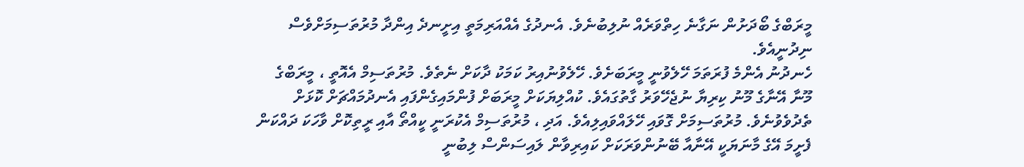މީރަބްގެ ބޯދަށުން ނަގާނެ ހިތްވަރެއް ނުލިބުނެވެ. އެނދުގެ އެއްއަރިމަތީ އިށީނދެ އިންދާ މުރުތަސިމަށްވެސް ނިދުނީއެވެ.
ހެނދުނު އެންމެ ފުރަތަމަ ހޭލެވުނީ މީރަބަށެވެ. ހޭލެވުނުއިރު ކަމަކު ދާކަށް ނެތެވެ. މުރުތަސިމް އެއޮތީ ، މީރަބްގެ މޫނާ އޭނާގެ މޫނު ކިރިޔާ ނުޖެހޭވަރު ގާތުގައެވެ. ކުއްލިޔަކަށް މީރަބަށް ފުންމައިގެންފައި އެނދުމައްޗަށް ކޮޅަށް ތެދުވެވުނެވެ. މުރުތަސިމަށް ގޮވައި ހޭލައްވައިލިއެވެ. އަދި ، މުރުތަސިމް އެކުރަނީ ކީއްތޯ އާއި ރީތިކޮށް ވާހަކަ ދައްކަން ފެށީމަ އޭގެ މާނަޔަކީ އޭނާއާ ބޭނުންވަރަކަށް ކައިރިވާން ލައިސަންސް ލިބުނީ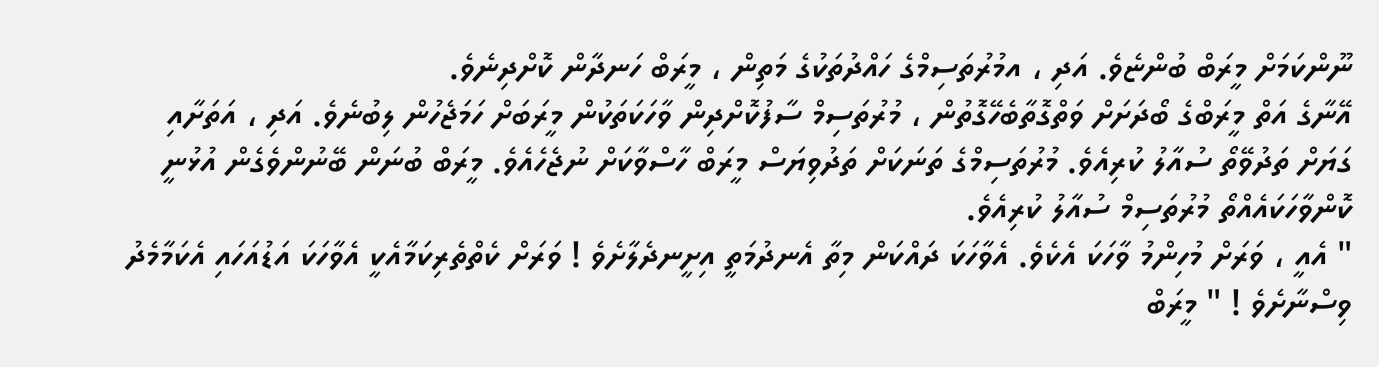ނޫންކަމަށް މީރަބް ބުންޏެވެ. އަދި ، އމުރުތަސިމްގެ ހައްދުތަކުގެ މަތިން ، މީރަބް ހަނދާން ކޮށްދިނެވެ.
އޭނާގެ އަތް މީރަބްގެ ބޯދަށަށް ވަތްގޮތާބެހޭގޮތުން ، މުރުތަސިމް ސާފުކޮށްދިން ވާހަކަތަކުން މީރަބަށް ހަމަޖެހުން ލިބުނެވެ. އަދި ، އަތަށާއި ގަޔަށް ތަދުވޭތޯ ސުއާލު ކުރިއެވެ. މުރުތަސިމްގެ ތަނަކަށް ތަދުވިޔަސް މީރަބް ހާސްވާކަށް ނުޖެހެއެވެ. މީރަބް ބުނަން ބޭނުންވެގެން އުޅުނީ ކޮންވާހަކައެއްތޯ މުރުތަސިމް ސުއާލު ކުރިއެވެ.
" އެއީ ، ވަރަށް މުހިންމު ވާހަކަ އެކެވެ. އެވާހަކަ ދައްކަން މިތާ އެނދުމަތީ އިށީނދެލާށެވެ ! ވަރަށް ކެތްތެރިކަމާއެކީ އެވާހަކަ އަޑުއަހައި އެކަމާމެދު ވިސްނާށެވެ ! " މީރަބް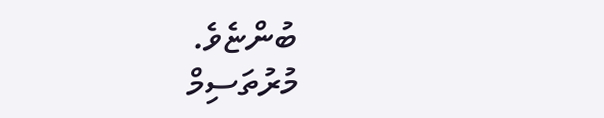ބުންޏެވެ.
މުރުތަސިމް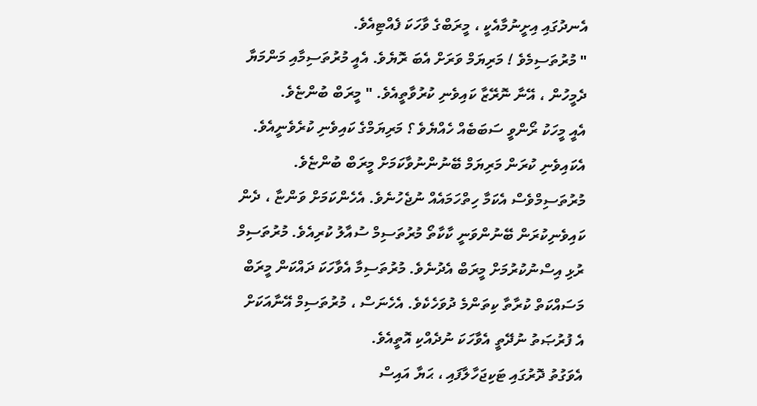އެނދުގައި އިށީނުމާއެކީ ، މީރަބްގެ ވާހަކަ ފެއްޓިއެވެ.
" މުރުތަސިމެވެ ! މަރިޔަމް ވަރަށް އެބަ ރޮޔެވެ. އެއީ މުރުތަސިމާއި މަންމަޔާ ދެމީހުން ، އޭނާ ނޮރޭޒާ ކައިވެނި ކުރުވާތީއެވެ. " މީރަބް ބުންޏެވެ.
އެއީ މީހަކު ރޯންވީ ސަބަބެއް ހެއްޔެވެ ؟ މަރިޔަމްގެ ކައިވެނި ކުރެވެނީއެވެ. އެކައިވެނި ކުރަން މަރިޔަމް ބޭނުންނުވާކަމަށް މީރަބް ބުންޏެވެ. މުރުތަސިމްވެސް އެކަމާ ހިތްހަމައެއް ނުޖެހުނެވެ. އެހެންކަމަށް ވަންޏާ ، ދެން ކައިވެނިކުރަން ބޭނުންވަނީ ކާކާތޯ މުރުތަސިމް ސުއާލު ކުރިއެވެ. މުރުތަސިމް ރުޅި އިސްނުކުރުމަށް މީރަބް އެދުނެވެ. މުރުތަސިމާ އެވާހަކަ ދައްކަން މީރަބް މަސައްކަތް ކުރާތާ ކިތަންމެ ދުވަހެކެވެ. އެހެނަސް ، މުރުތަސިމް އޭނާއަކަށް އެ ފުރުޞަތު ނުދޭތީ އެވާހަކަ ނުދެއްކި އޮތީއެވެ.
އެވަގުތު ދޮރުގައި ޓަކިޖަހާލާފައި ، ޙަޔާ އައިސް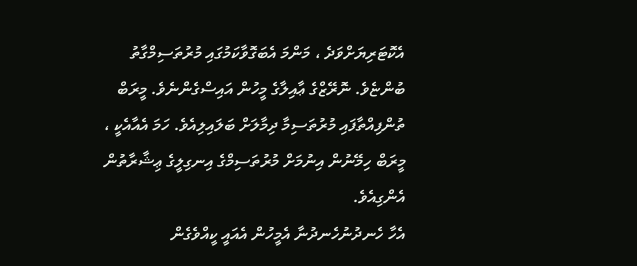އެކޮޓަރިޔަށްވަދެ ، މަންމަ އެބަގޮވާކަމުގައި މުރުތަސިމްގާތު ބުންޏެވެ. ނޮރޭޒްގެ ޢާއިލާގެ މީހުން އައިސްގެންނެވެ. މީރަބް ތުންފިއްތާފައި މުރުތަސިމާ ދިމާލަށް ބަލައިލިއެވެ. ހަމަ އެއާއެކީ ، މީރަބް ހިމޭނުން އިނުމަށް މުރުތަސިމްގެ އިނގިލީގެ ޢިޝާރާތުން އެންގިއެވެ.
އެހާ ހެނދުނުހެނދުނާ އެމީހުން އެއައީ ކީއްވެގެން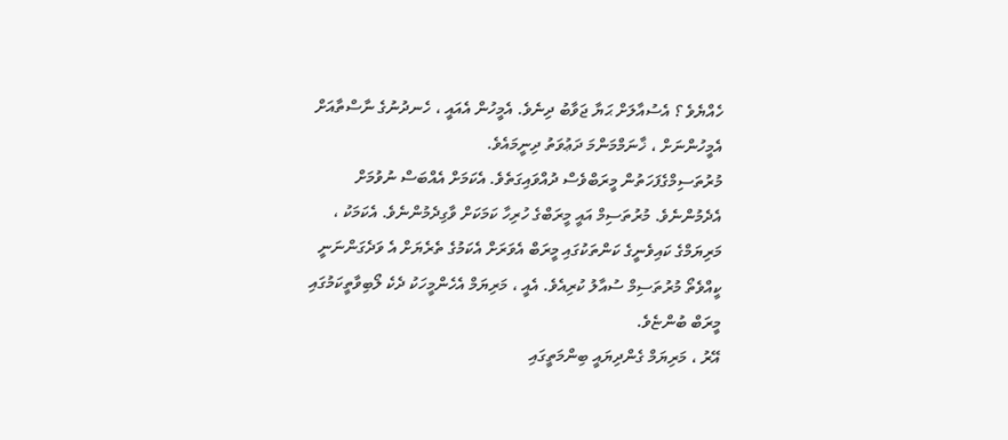ހެއްޔެވެ ؟ އެސުއާލަށް ޙަޔާ ޖަވާބު ދިނެވެ. އެމީހުން އެއައީ ، ހެނދުނުގެ ނާސްތާއަށް އެމީހުންނަށް ، ޚާނަމްމަންމަ ދަޢުވަތު ދިނީމައެވެ.
މުރުތަސިމްގެފަހަތުން މީރަބްވެސް ދުއްވައިގަތެވެ. އެކަމަށް އެއްބަސް ނުވުމަށް އެދެމުންނެވެ. މުރުތަސިމް އައީ މީރަބްގެ ހުރިހާ ކަމަކަށް ވާގިދެމުންނެވެ. އެކަމަކު ، މަރިޔަމްގެ ކައިވެނީގެ ކަންތަކުގައި މީރަބް އެވަރަށް އެކަމުގެ ތެރެޔަށް އެ ވަދެގަންނަނީ ކީއްވެތޯ މުރުތަސިމް ސުއާލު ކުރިއެވެ. އެއީ ، މަރިޔަމް އެހެންމީހަކު ދެކެ ލޯބިވާތީކަމުގައި މީރަބް ބުންޏެވެ.
އޭރު ، މަރިޔަމް ގެންދިޔައީ ބިންމަތީގައި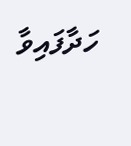ހަދާފައިވާ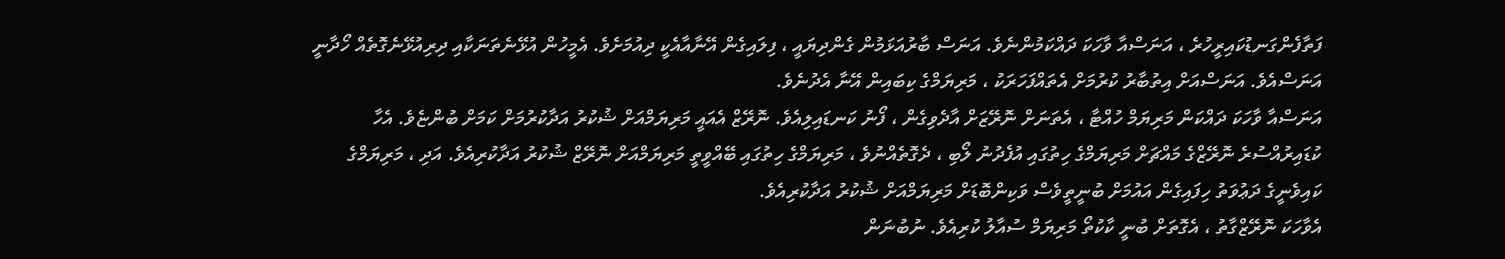ފަތާފެންގަނޑުކައިރީހުރެ ، އަނަސްއާ ވާހަކަ ދައްކަމުންނެވެ. އަނަސް ބާރުއަޅަމުން ގެންދިޔައީ ، ފިލައިގެން އޭނާއާއެކީ ދިއުމަށެވެ. އެމީހުން އުޅޭނެތަނަކާއި ދިރިއުޅޭނެގޮތެއް ހޯދާނީ އަނަސްއެވެ. އަނަސްއަށް އިތުބާރު ކުރުމަށް އެތައްފަހަރަކު ، މަރިޔަމްގެ ކިބައިން އޭނާ އެދުނެވެ.
އަނަސްއާ ވާހަކަ ދައްކަން މަރިޔަމް ހުއްޓާ ، އެތަނަށް ނޮރޭޒަށް އާދެވިގެން ، ފޯނު ކަނޑައިލިއެވެ. ނޮރޭޒް އެއައީ މަރިޔަމްއަށް ޝުކުރު އަދާކުރުމަށް ކަމަށް ބުންޏެވެ. އެހާ ކުޑައިރުއްސުރެ ނޮރޭޒްގެ މައްޗަށް މަރިޔަމްގެ ހިތުގައި އުފެދުނު ލޯބި ، ދެގޮތެއްނުވެ ، މަރިޔަމްގެ ހިތުގައި ބޭއްވީތީ މަރިޔަމްއަށް ނޮރޭޒް ޝުކުރު އަދާކުރިއެވެ. އަދި ، މަރިޔަމްގެ ކައިވެނީގެ ދަޢުވަތު ހިފައިގެން އައުމަށް ބުނީތީވެސް ވަކިންބޮޑަށް މަރިޔަމްއަށް ޝުކުރު އަދާކުރިއެވެ.
އެވާހަކަ ނޮރޭޒްގާތު ، އެގޮތަށް ބުނީ ކާކުތޯ މަރިޔަމް ސުއާލު ކުރިއެވެ. ނުބުނަން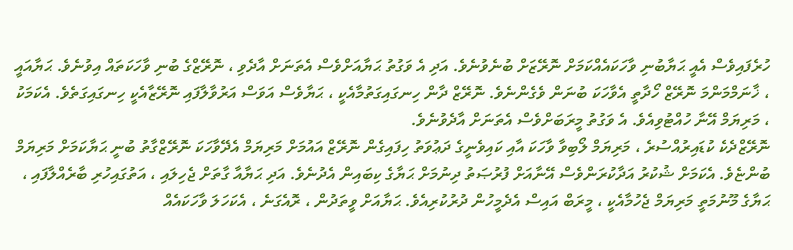ހުރެފައިވެސް އެއީ ޙަޔާބުނި ވާހަކައެއްކަމަށް ނޮރޭޒަށް ބުނެވުނެވެ. އަދި އެ ވަގުތު ޙަޔާއަށްވެސް އެތަނަށް އާދެވި ، ނޮރޭޒްގެ ބުނި ވާހަކަތައް އިވުނެވެ. ޙަޔާއައީ ، ޚާނަމްމަންމަ ނޮރޭޒް ހޯދާތީ އެވާހަކަ ބުނަން ވެގެންނެވެ. ނޮރޭޒް ދާން ހިނގައިގަތުމާއެކީ ، ޙަޔާވެސް އަވަސް އަރުވާލާފައި ނޮރޭޒާއެކީ ހިނގައިގަތެވެ. އެކަމަކު ، މަރިޔަމް އޭނާ ހުއްޓުވިއެވެ. އެ ވަގުތު މީރަބަށްވެސް އެތަނަށް އާދެވުނެވެ.
ނޮރޭޒްދެކެ ކުޑައިރުއްސުރެ ، މަރިޔަމް ލޯބިވާ ވާހަކަ އާއި ކައިވެނީގެ ދަޢުވަތު ހިފައިގެން ނޮރޭޒް އައުމަށް މަރިޔަމް އެދޭވާހަކަ ނޮރޭޒްގާތު ބުނީ ޙަޔާކަމަށް މަރިޔަމް ބުންޏެވެ. އެކަމަށް ޝުކުރު އަދާކުރަންވެސް އޭނާއަށް ފުރުޞަތު ދިނުމަށް ޙަޔާގެ ކިބައިން އެދުނެވެ. އަދި ޙަޔާއާ ގާތަށް ޖެހިލައި ، އަތުގައިހުރި ބާރެއްލާފައި ، ޙަޔާގެ މޫނުމަތީ މަރިޔަމް ޖެހުމާއެކީ ، މީރަބް އައިސް އެދެމީހުން ދުރުކުރިއެވެ. ޙަޔާއަށް ވީތަދުން ، ރޮއެގަނެ ، އެކަހަލަ ވާހަކައެއް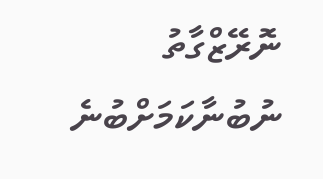ނޮރޭޒްގާތު ނުބުނާކަމަށްބުނެ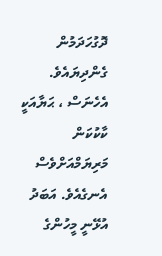ދޮގުހަދަމުން ގެންދިޔައެވެ. އެހެނަސް ، ޙަޔާއަކީ ކާކުކަން މަރިޔަމްއަށްވެސް އެނގެއެވެ. އަބަދު އުޅޭނީ މީހުންގެ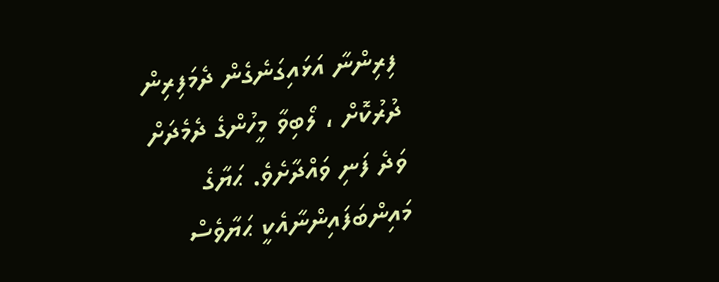ފިރިންނާ އަޅައިގަނެގެން ދެމަފިރިން ދުރުކޮށް ، ލޯބިވާ މީހުންގެ ދެމެދަށް ވަދެ ފަނި ވައްދާށެވެ. ޙަޔާގެ މައިންބަފައިންނާއެކީ ޙަޔާވެސް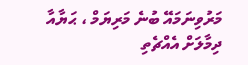މަރުވިނަމައޭ ބުނެ މަރިޔަމް ، ޙަޔާއާ ދިމާލަށް އެއްޗެތި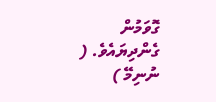ގޮވަމުން ގެންދިޔައެވެ. ( ނުނިމޭ )